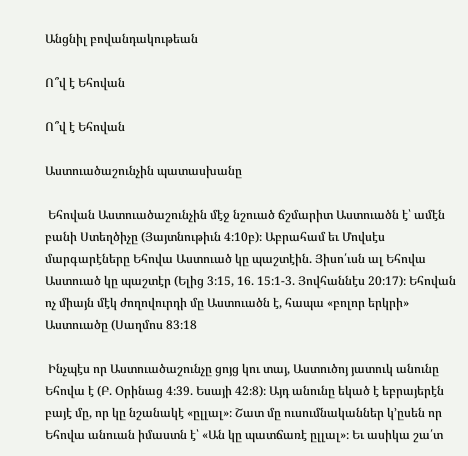Անցնիլ բովանդակութեան

Ո՞վ է Եհովան

Ո՞վ է Եհովան

Աստուածաշունչին պատասխանը

 Եհովան Աստուածաշունչին մէջ նշուած ճշմարիտ Աստուածն է՝ ամէն բանի Ստեղծիչը (Յայտնութիւն 4։10բ)։ Աբրահամ եւ Մովսէս մարգարէները Եհովա Աստուած կը պաշտէին. Յիսո՛ւսն ալ Եհովա Աստուած կը պաշտէր (Ելից 3։15, 16. 15։1-3. Յովհաննէս 20։17)։ Եհովան ոչ միայն մէկ ժողովուրդի մը Աստուածն է, հապա «բոլոր երկրի» Աստուածը (Սաղմոս 83։18

 Ինչպէս որ Աստուածաշունչը ցոյց կու տայ, Աստուծոյ յատուկ անունը Եհովա է (Բ. Օրինաց 4։39. Եսայի 42։8)։ Այդ անունը եկած է եբրայերէն բայէ մը, որ կը նշանակէ «ըլլալ»։ Շատ մը ուսումնականներ կ’ըսեն որ Եհովա անուան իմաստն է՝ «Ան կը պատճառէ ըլլալ»։ Եւ ասիկա շա՛տ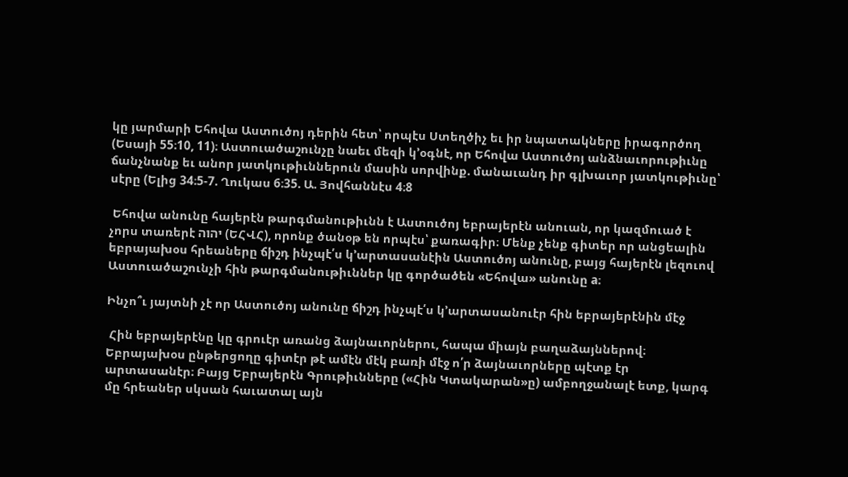կը յարմարի Եհովա Աստուծոյ դերին հետ՝ որպէս Ստեղծիչ եւ իր նպատակները իրագործող (Եսայի 55։10, 11)։ Աստուածաշունչը նաեւ մեզի կ’օգնէ, որ Եհովա Աստուծոյ անձնաւորութիւնը ճանչնանք եւ անոր յատկութիւններուն մասին սորվինք. մանաւանդ իր գլխաւոր յատկութիւնը՝ սէրը (Ելից 34։5-7. Ղուկաս 6։35. Ա. Յովհաննէս 4։8

 Եհովա անունը հայերէն թարգմանութիւնն է Աստուծոյ եբրայերէն անուան, որ կազմուած է չորս տառերէ יהוה (ԵՀՎՀ), որոնք ծանօթ են որպէս՝ քառագիր։ Մենք չենք գիտեր որ անցեալին եբրայախօս հրեաները ճիշդ ինչպէ՛ս կ’արտասանէին Աստուծոյ անունը, բայց հայերէն լեզուով Աստուածաշունչի հին թարգմանութիւններ կը գործածեն «Եհովա» անունը a։

Ինչո՞ւ յայտնի չէ որ Աստուծոյ անունը ճիշդ ինչպէ՛ս կ’արտասանուէր հին եբրայերէնին մէջ

 Հին եբրայերէնը կը գրուէր առանց ձայնաւորներու, հապա միայն բաղաձայններով։ Եբրայախօս ընթերցողը գիտէր թէ ամէն մէկ բառի մէջ ո՛ր ձայնաւորները պէտք էր արտասանէր։ Բայց Եբրայերէն Գրութիւնները («Հին Կտակարան»ը) ամբողջանալէ ետք, կարգ մը հրեաներ սկսան հաւատալ այն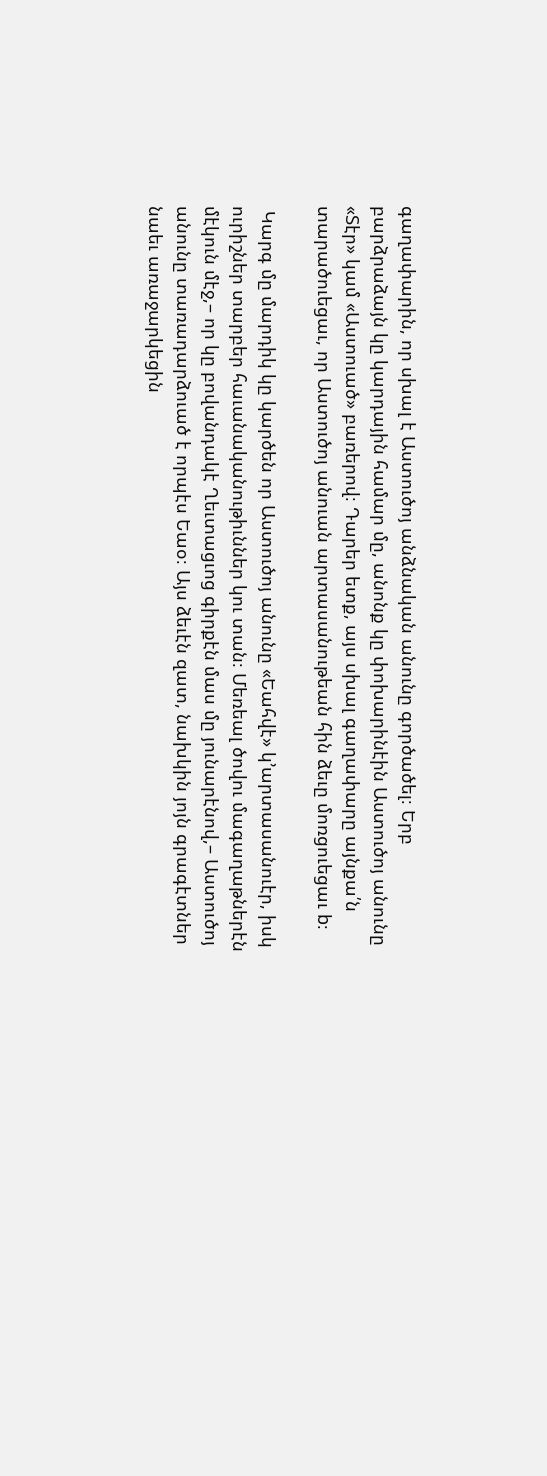գաղափարին, որ սխալ է Աստուծոյ անձնական անունը գործածել։ Երբ բարձրաձայն կը կարդային համար մը, անոնք կը փոխարինէին Աստուծոյ անունը «Տէր» կամ «Աստուած» բառերով։ Դարեր ետք, այս սխալ գաղափարը այնքա՛ն տարածուեցաւ, որ Աստուծոյ անուան արտասանութեան հին ձեւը մոռցուեցաւ b։

 Կարգ մը մարդիկ կը կարծեն որ Աստուծոյ անունը «Եահվէ» կ’արտասանուէր, իսկ ուրիշներ տարբեր հաւանականութիւններ կու տան։ Մեռեալ ծովու մագաղաթներէն մէկուն մէջ,– որ կը բովանդակէ Ղեւտացւոց գիրքէն մաս մը յունարէնով,– Աստուծոյ անունը տառադարձուած է որպէս Եաօ։ Այս ձեւէն զատ, նախկին յոյն գրագէտներ նաեւ առաջարկեցին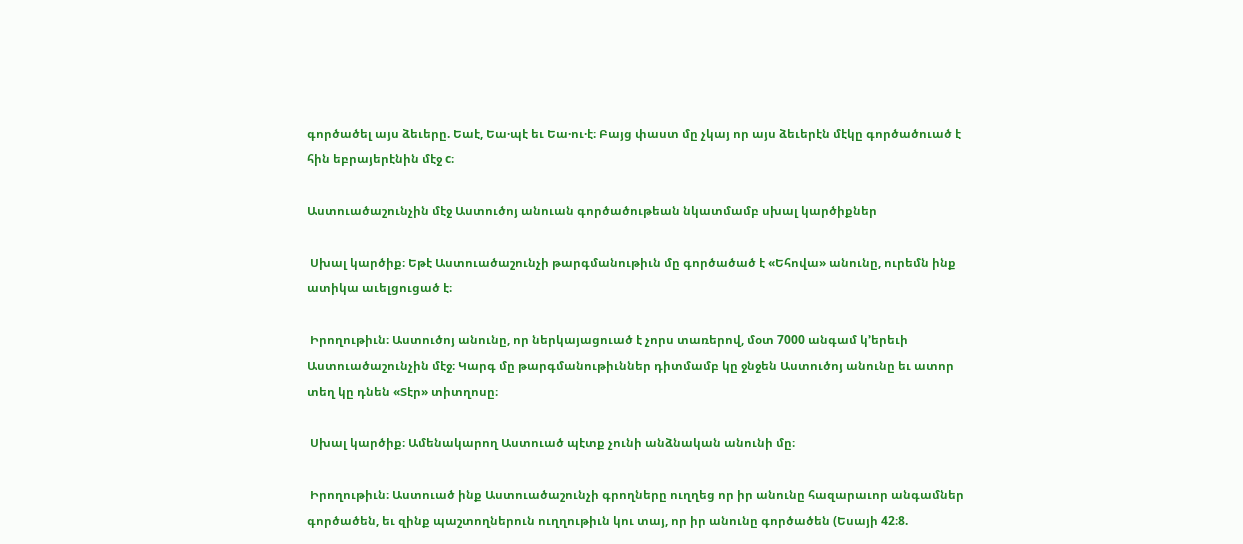գործածել այս ձեւերը. Եաէ, Եա·պէ եւ Եա·ու·է։ Բայց փաստ մը չկայ որ այս ձեւերէն մէկը գործածուած է հին եբրայերէնին մէջ c։

Աստուածաշունչին մէջ Աստուծոյ անուան գործածութեան նկատմամբ սխալ կարծիքներ

 Սխալ կարծիք։ Եթէ Աստուածաշունչի թարգմանութիւն մը գործածած է «Եհովա» անունը, ուրեմն ինք ատիկա աւելցուցած է։

 Իրողութիւն։ Աստուծոյ անունը, որ ներկայացուած է չորս տառերով, մօտ 7000 անգամ կ’երեւի Աստուածաշունչին մէջ։ Կարգ մը թարգմանութիւններ դիտմամբ կը ջնջեն Աստուծոյ անունը եւ ատոր տեղ կը դնեն «Տէր» տիտղոսը։

 Սխալ կարծիք։ Ամենակարող Աստուած պէտք չունի անձնական անունի մը։

 Իրողութիւն։ Աստուած ինք Աստուածաշունչի գրողները ուղղեց որ իր անունը հազարաւոր անգամներ գործածեն, եւ զինք պաշտողներուն ուղղութիւն կու տայ, որ իր անունը գործածեն (Եսայի 42։8.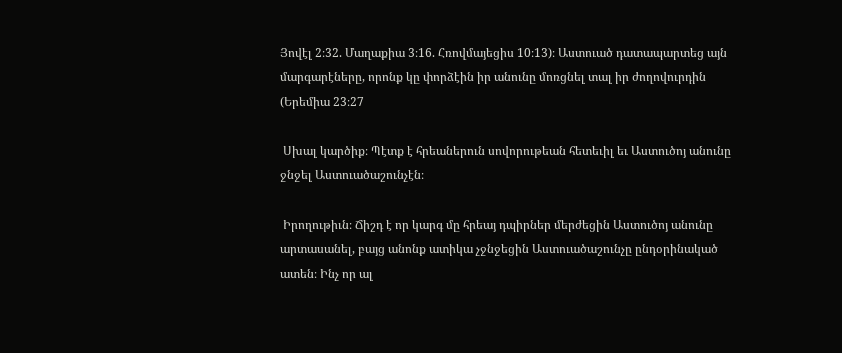Յովէլ 2։32. Մաղաքիա 3։16. Հռովմայեցիս 10։13)։ Աստուած դատապարտեց այն մարգարէները, որոնք կը փորձէին իր անունը մոռցնել տալ իր ժողովուրդին (Երեմիա 23։27

 Սխալ կարծիք։ Պէտք է հրեաներուն սովորութեան հետեւիլ եւ Աստուծոյ անունը ջնջել Աստուածաշունչէն։

 Իրողութիւն։ Ճիշդ է որ կարգ մը հրեայ դպիրներ մերժեցին Աստուծոյ անունը արտասանել, բայց անոնք ատիկա չջնջեցին Աստուածաշունչը ընդօրինակած ատեն։ Ինչ որ ալ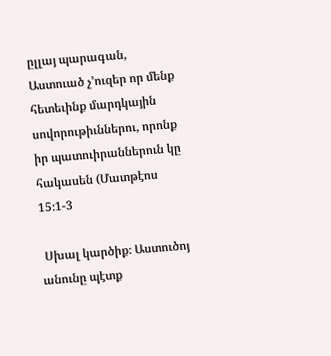ըլլայ պարագան, Աստուած չ’ուզեր որ մենք հետեւինք մարդկային սովորութիւններու, որոնք իր պատուիրաններուն կը հակասեն (Մատթէոս 15։1-3

 Սխալ կարծիք։ Աստուծոյ անունը պէտք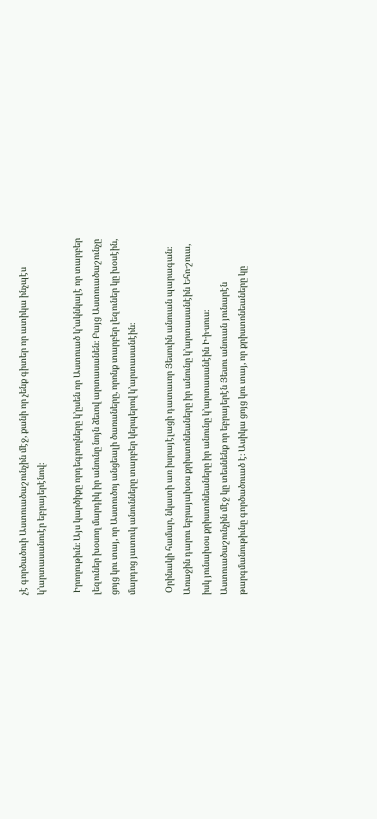չէ գործածուի Աստուածաշունչին մէջ, քանի որ չենք գիտեր որ ատիկա ինչպէս կ’արտասանուէր եբրայերէնով։

 Իրողութիւն։ Այս կարծիքը որդեգրողները կ’ըսեն որ Աստուած կ’ակնկալէ որ տարբեր լեզուներ խօսող մարդիկ իր անունը նոյն ձեւով արտասանեն։ Բայց Աստուածաշունչը ցոյց կու տայ, որ Աստուծոյ անցեալի ծառաները, որոնք տարբեր լեզուներ կը խօսէին, մարդոց յատուկ անունները տարբեր կերպերով կ’արտասանէին։

 Օրինակի համար, նկատի առ իսրայէլացի դատաւոր Յեսուին անուան պարագան։ Առաջին դարու եբրայախօս քրիստոնեաները իր անունը կ’արտասանէին Եհո·շուա, իսկ յունախօս քրիստոնեաները իր անունը կ’արտասանէին Ի·ի·սուս։ Աստուածաշունչին մէջ կը տեսնենք որ եբրայերէն Յեսու անուան յունարէն թարգմանութիւնը գործածուած է։ Ասիկա ցոյց կու տայ, որ քրիստոնեաները կը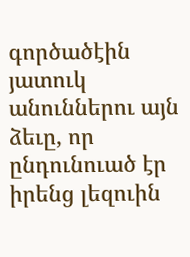գործածէին յատուկ անուններու այն ձեւը, որ ընդունուած էր իրենց լեզուին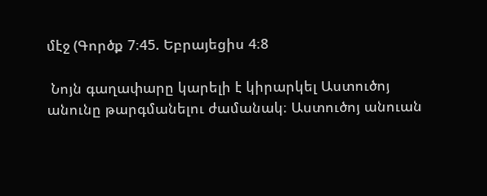մէջ (Գործք 7։45. Եբրայեցիս 4։8

 Նոյն գաղափարը կարելի է կիրարկել Աստուծոյ անունը թարգմանելու ժամանակ։ Աստուծոյ անուան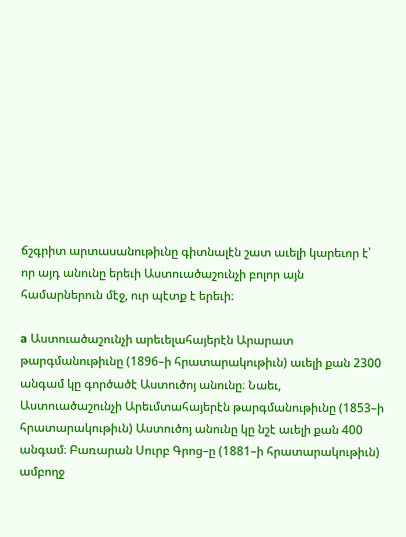ճշգրիտ արտասանութիւնը գիտնալէն շատ աւելի կարեւոր է՝ որ այդ անունը երեւի Աստուածաշունչի բոլոր այն համարներուն մէջ, ուր պէտք է երեւի։

a Աստուածաշունչի արեւելահայերէն Արարատ թարգմանութիւնը (1896–ի հրատարակութիւն) աւելի քան 2300 անգամ կը գործածէ Աստուծոյ անունը։ Նաեւ, Աստուածաշունչի Արեւմտահայերէն թարգմանութիւնը (1853–ի հրատարակութիւն) Աստուծոյ անունը կը նշէ աւելի քան 400 անգամ։ Բառարան Սուրբ Գրոց–ը (1881–ի հրատարակութիւն) ամբողջ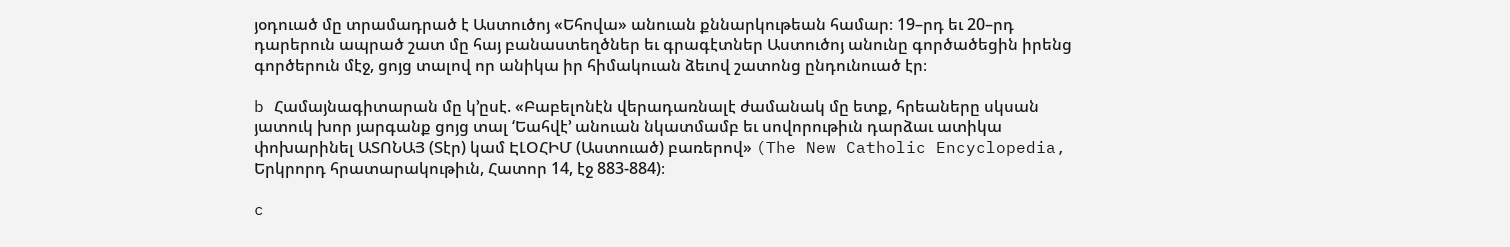յօդուած մը տրամադրած է Աստուծոյ «Եհովա» անուան քննարկութեան համար։ 19–րդ եւ 20–րդ դարերուն ապրած շատ մը հայ բանաստեղծներ եւ գրագէտներ Աստուծոյ անունը գործածեցին իրենց գործերուն մէջ, ցոյց տալով որ անիկա իր հիմակուան ձեւով շատոնց ընդունուած էր։

b Համայնագիտարան մը կ’ըսէ. «Բաբելոնէն վերադառնալէ ժամանակ մը ետք, հրեաները սկսան յատուկ խոր յարգանք ցոյց տալ ‘Եահվէ’ անուան նկատմամբ եւ սովորութիւն դարձաւ ատիկա փոխարինել ԱՏՈՆԱՅ (Տէր) կամ ԷԼՕՀԻՄ (Աստուած) բառերով» (The New Catholic Encyclopedia, Երկրորդ հրատարակութիւն, Հատոր 14, էջ 883-884)։

c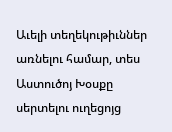Աւելի տեղեկութիւններ առնելու համար, տես Աստուծոյ Խօսքը սերտելու ուղեցոյց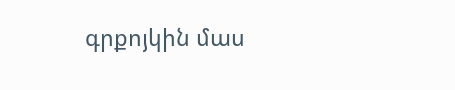գրքոյկին մաս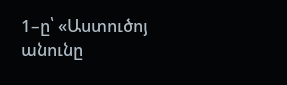1–ը՝ «Աստուծոյ անունը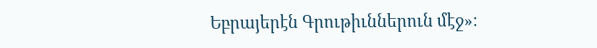Եբրայերէն Գրութիւններուն մէջ»։